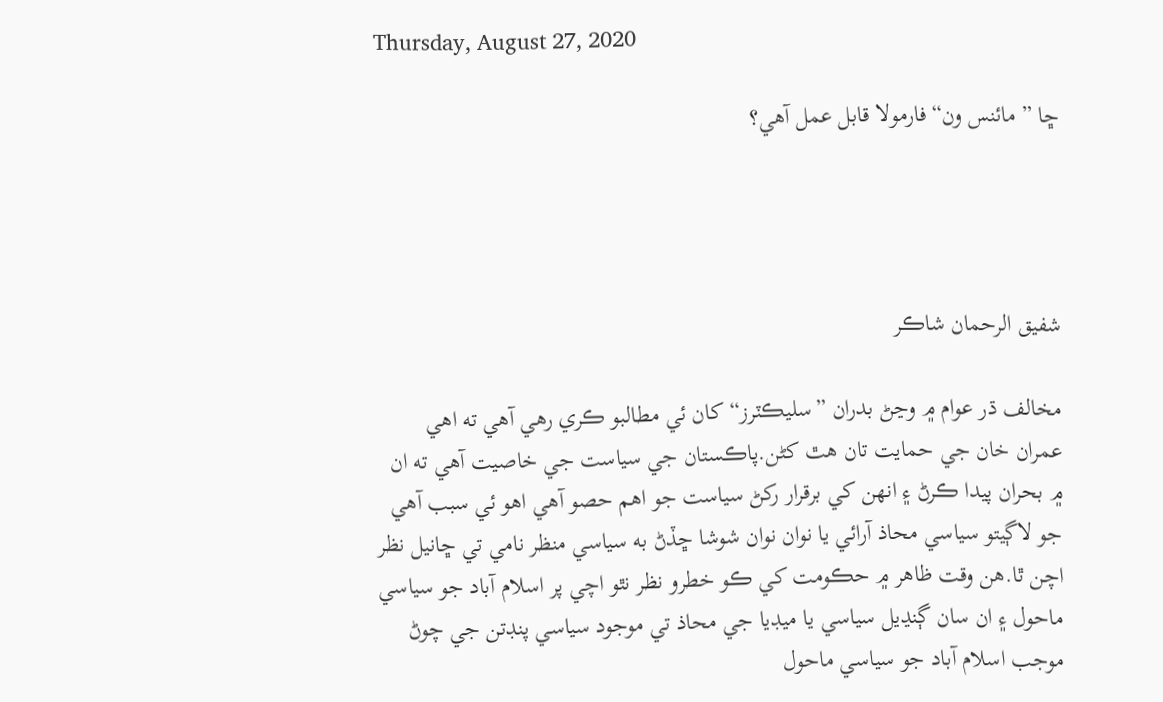Thursday, August 27, 2020

ڇا ” مائنس ون“ فارمولا قابل عمل آهي؟




شفيق الرحمان شاڪر

مخالف ڌر عوام ۾ وڃڻ بدران ”سليڪٽرز“ کان ئي مطالبو ڪري رهي آهي ته اهي عمران خان جي حمايت تان هٿ کڻن.پاڪستان جي سياست جي خاصيت آهي ته ان ۾ بحران پيدا ڪرڻ ۽ انهن کي برقرار رکڻ سياست جو اهم حصو آهي اهو ئي سبب آهي جو لاڳيتو سياسي محاذ آرائي يا نوان نوان شوشا ڇڏڻ به سياسي منظر نامي تي ڇانيل نظر اچن ٿا.هن وقت ظاهر ۾ حڪومت کي ڪو خطرو نظر نٿو اچي پر اسلام آباد جو سياسي ماحول ۽ ان سان ڳنڍيل سياسي يا ميڊيا جي محاذ تي موجود سياسي پنڊتن جي چوڻ موجب اسلام آباد جو سياسي ماحول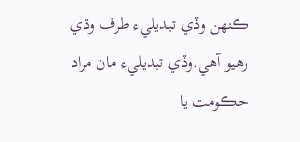ڪنهن وڏي تبديليء طرف وڌي رهيو آهي.وڏي تبديليء مان مراد  حڪومت يا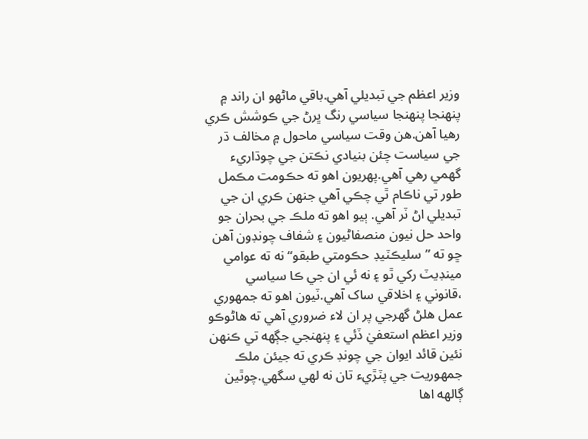وزير اعظم جي تبديلي آهي.باقي ماڻهو ان راند ۾ پنهنجا پنهنجا سياسي رنگ ڀرڻ جي ڪوشش ڪري رهيا آهن.هن وقت سياسي ماحول ۾ مخالف ڌر جي سياست چئن بنيادي نڪتن جي چوڌاريء گھمي رهي آهي.پهريون اهو ته حڪومت مڪمل طور تي ناڪام ٿي چڪي آهي جنهن ڪري ان جي تبديلي اڻ ٽر آهي. ٻيو اهو ته ملڪ جي بحران جو واحد حل نيون منصفاڻيون ۽ شفاف چونڊون آهن ڇو ته ”سليڪٽيڊ حڪومتي طبقو“ نه ته عوامي مينڊيٽ رکي ٿو ۽ نه ئي ان جي ڪا سياسي ،قانوني ۽ اخلاقي ساک آهي.ٽيون اهو ته جمهوري عمل هلڻ گھرجي پر ان لاء ضروري آهي ته هاڻوڪو وزير اعظم استعفيٰ ڏئي ۽ پنهنجي جڳهه تي ڪنهن نئين قائد ايوان جي چونڊ ڪري ته جيئن ملڪ جمهوريت جي پٽڙيء تان نه لهي سگھي.چوٿين ڳالهه اها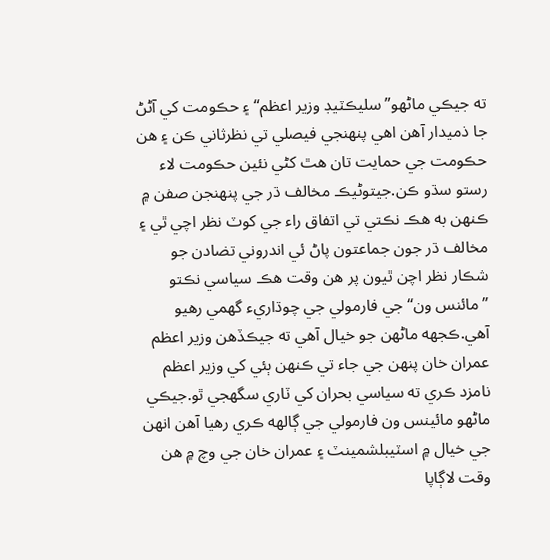ته جيڪي ماڻهو”سليڪٽيڊ وزير اعظم“ ۽ حڪومت کي آڻڻ جا ذميدار آهن اهي پنهنجي فيصلي تي نظرثاني ڪن ۽ هن حڪومت جي حمايت تان هٿ کڻي نئين حڪومت لاء رستو سڌو ڪن.جيتوڻيڪ مخالف ڌر جي پنهنجن صفن ۾ ڪنهن به هڪ نڪتي تي اتفاق راء جي کوٽ نظر اچي ٿي ۽ مخالف ڌر جون جماعتون پاڻ ئي اندروني تضادن جو شڪار نظر اچن ٿيون پر هن وقت هڪ سياسي نڪتو ”مائنس ون“ جي فارمولي جي چوڌاريء گھمي رهيو آهي.ڪجهه ماڻهن جو خيال آهي ته جيڪڏهن وزير اعظم عمران خان پنهن جي جاء تي ڪنهن ٻئي کي وزير اعظم نامزد ڪري ته سياسي بحران کي ٽاري سگھجي ٿو.جيڪي ماڻهو مائينس ون فارمولي جي ڳالهه ڪري رهيا آهن انهن جي خيال ۾ اسٽيبلشمينٽ ۽ عمران خان جي وچ ۾ هن وقت لاڳاپا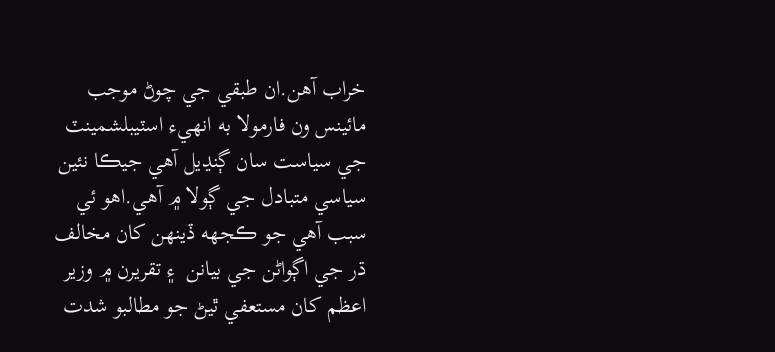خراب آهن.ان طبقي جي چوڻ موجب  مائينس ون فارمولا به انهيء اسٽيبلشمينٽ جي سياست سان ڳنڍيل آهي جيڪا نئين سياسي متبادل جي ڳولا ۾ آهي.اهو ئي سبب آهي جو ڪجهه ڏينهن کان مخالف ڌر جي اڳواڻن جي بيانن  ۽ تقريرن ۾ وزير اعظم کان مستعفي ٿيڻ جو مطالبو شدت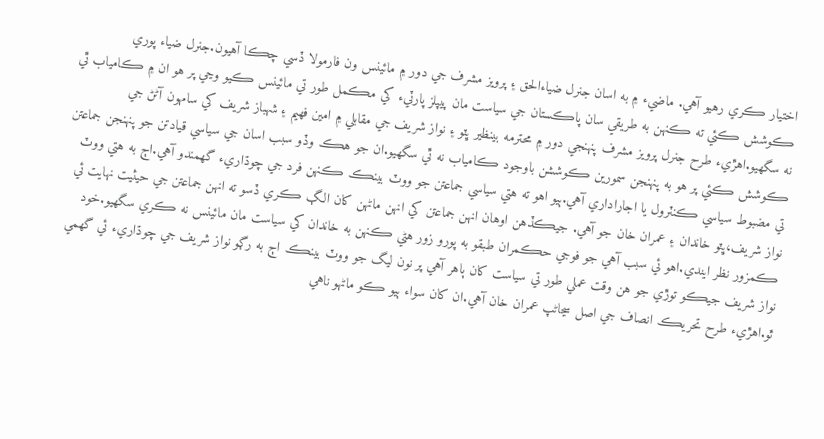اختيار ڪري رهيو آهي. ماضيء ۾ به اسان جنرل ضياءالحق ۽ پرويز مشرف جي دور ۾ مائينس ون فارمولا ڏسي چڪا آهيون.جنرل ضياء پوري ڪوشش ڪئي ته ڪنهن به طريقي سان پاڪستان جي سياست مان پيپلز پارٽيء کي مڪمل طور تي مائينس ڪيو وڃي پر هو ان ۾ ڪامياب ٿي نه سگھيو.اهڙيء طرح جنرل پرويز مشرف پنهنجي دور ۾ محترمه بينظير ڀٽو ۽ نواز شريف جي مقابلي ۾ امين فهيم ۽ شهباز شريف کي سامهون آڻڻ جي ڪوشش ڪئي پر هو به پنهنجن سمورين ڪوششن باوجود ڪامياب نه ٿي سگھيو.ان جو هڪ وڏو سبب اسان جي سياسي قيادتن جو پنهنجن جماعتن تي مضبوط سياسي ڪنٽرول يا اجاراداري آهي.ٻيو اهو ته هتي سياسي جماعتن جو ووٽ بينڪ ڪنهن فرد جي چوڌاريء گھمندو آهي.اڄ به هتي ووٽ نواز شريف،ڀٽو خاندان ۽ عمران خان جو آهي. جيڪڏهن اوهان انهن جماعتن کي انهن ماڻهن کان الڳ ڪري ڏسو ته انهن جماعتن جي حيثيت نهايت ئي ڪمزور نظر ايندي.اهو ئي سبب آهي جو فوجي حڪمران طبقو به پورو زور هڻي ڪنهن به خاندان کي سياست مان مائينس نه ڪري سگھيو.خود نواز شريف جيڪو توڙي جو هن وقت عملي طور تي سياست کان ٻاهر آهي پر نون ليگ جو ووٽ بينڪ اڄ به رڳو نواز شريف جي چوڌاريء ئي گھمي ٿو.اهڙيء طرح تحريڪ انصاف جي اصل سڃاڻپ عمران خان آهي.ان کان سواء ٻيو ڪو ماڻهو ناهي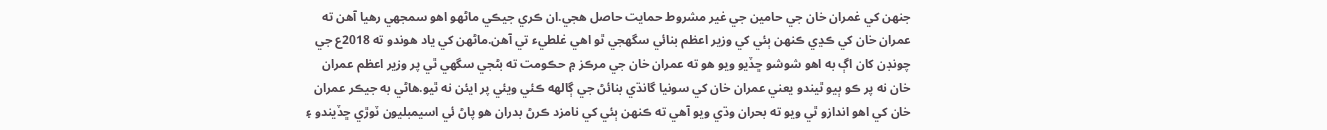جنهن کي غمران خان جي حامين جي غير مشروط حمايت حاصل هجي.ان ڪري جيڪي ماڻهو اهو سمجھي رهيا آهن ته عمران خان کي ڪڍي ڪنهن ٻئي کي وزير اعظم بنائي سگھجي ٿو اهي غلطيء تي آهن.ماڻهن کي ياد هوندو ته 2018ع جي چونڊن کان اڳ به اهو شوشو ڇڏيو ويو هو ته عمران خان جي مرڪز ۾ حڪومت ته بڻجي سگھي ٿي پر وزير اعظم عمران خان نه پر ڪو ٻيو ٿيندو يعني عمران خان کي سونيا گانڌي بنائڻ جي ڳالهه ڪئي ويئي پر ايئن نه ٿيو.هاڻي به جيڪر عمران خان کي اهو اندازو ٿي ويو ته بحران وڌي ويو آهي ته ڪنهن ٻئي کي نامزد ڪرڻ بدران هو پاڻ ئي اسيمبليون ٽوڙي ڇڏيندو ۽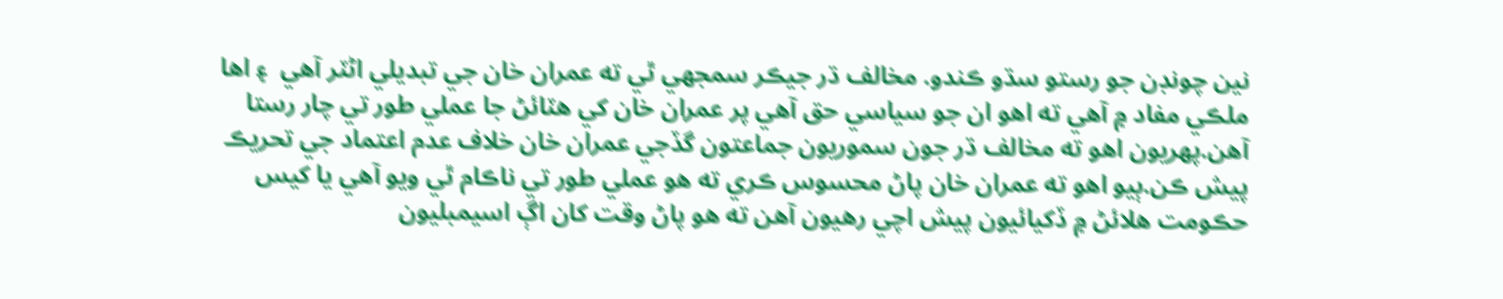نين چونڊن جو رستو سڌو ڪندو. مخالف ڌر جيڪر سمجھي ٿي ته عمران خان جي تبديلي اڻٽر آهي  ۽ اها ملڪي مفاد ۾ آهي ته اهو ان جو سياسي حق آهي پر عمران خان کي هٽائڻ جا عملي طور تي چار رستا آهن.پهريون اهو ته مخالف ڌر جون سموريون جماعتون گڏجي عمران خان خلاف عدم اعتماد جي تحريڪ پيش ڪن.ٻيو اهو ته عمران خان پاڻ محسوس ڪري ته هو عملي طور تي ناڪام ٿي ويو آهي يا کيس حڪومت هلائڻ ۾ ڏکيائيون پيش اچي رهيون آهن ته هو پاڻ وقت کان اڳ اسيمبليون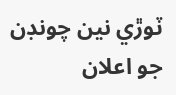ٽوڙي نين چونڊن جو اعلان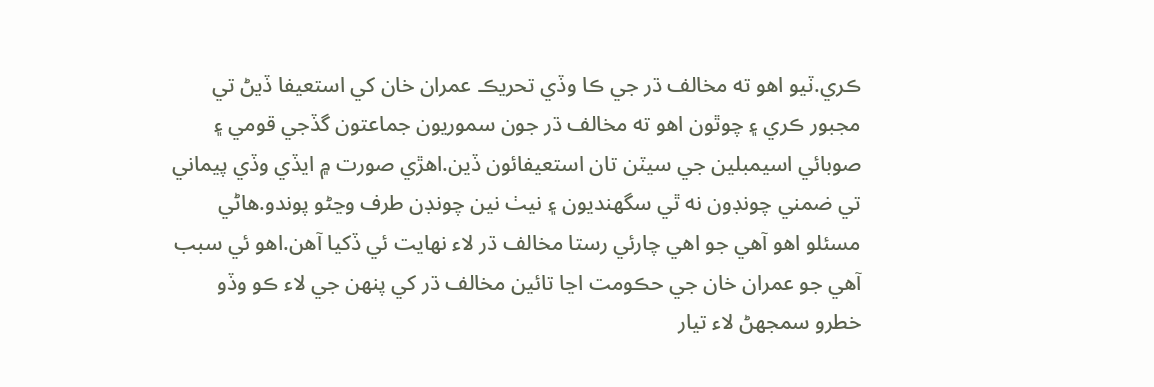ڪري.ٽيو اهو ته مخالف ڌر جي ڪا وڏي تحريڪ عمران خان کي استعيفا ڏيڻ تي مجبور ڪري ۽ چوٿون اهو ته مخالف ڌر جون سموريون جماعتون گڏجي قومي ۽ صوبائي اسيمبلين جي سيٽن تان استعيفائون ڏين.اهڙي صورت ۾ ايڏي وڏي پيماني تي ضمني چونڊون نه ٿي سگھنديون ۽ نيٺ نين چونڊن طرف وڃڻو پوندو.هاڻي مسئلو اهو آهي جو اهي چارئي رستا مخالف ڌر لاء نهايت ئي ڏکيا آهن.اهو ئي سبب آهي جو عمران خان جي حڪومت اڃا تائين مخالف ڌر کي پنهن جي لاء ڪو وڏو خطرو سمجھڻ لاء تيار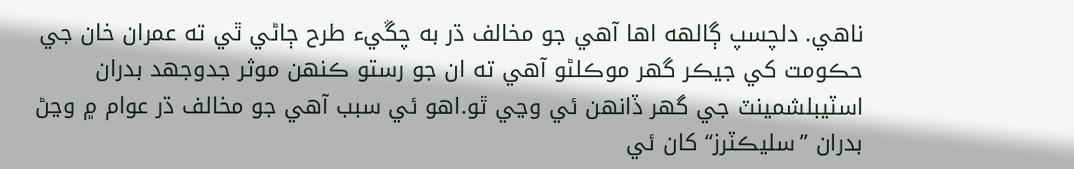ناهي. دلچسپ ڳالهه اها آهي جو مخالف ڌر به چڱيء طرح ڄاڻي ٿي ته عمران خان جي حڪومت کي جيڪر گھر موڪلڻو آهي ته ان جو رستو ڪنهن موثر جدوجهد بدران اسٽيبلشمينٽ جي گھر ڏانهن ئي وڃي ٿو.اهو ئي سبب آهي جو مخالف ڌر عوام ۾ وڃڻ بدران ”سليڪٽرز“ کان ئي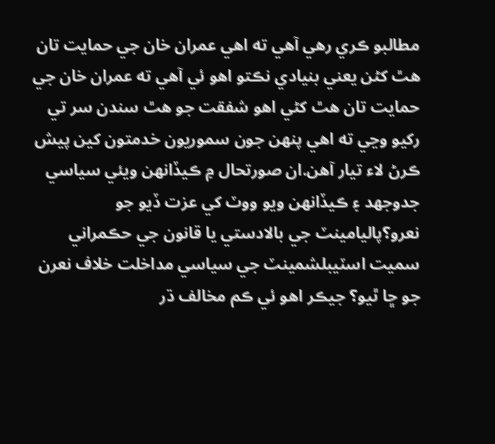مطالبو ڪري رهي آهي ته اهي عمران خان جي حمايت تان هٿ کڻن يعني بنيادي نڪتو اهو ئي آهي ته عمران خان جي حمايت تان هٿ کڻي اهو شفقت جو هٿ سندن سر تي رکيو وڃي ته اهي پنهن جون سموريون خدمتون کين پيش ڪرڻ لاء تيار آهن.ان صورتحال ۾ ڪيڏانهن ويئي سياسي جدوجهد ۽ ڪيڏانهن ويو ووٽ کي عزت ڏيو جو نعرو؟پاليامينٽ جي بالادستي يا قانون جي حڪمراني سميت اسٽيبلشمينٽ جي سياسي مداخلت خلاف نعرن جو ڇا ٿيو؟ جيڪر اهو ئي ڪم مخالف ڌر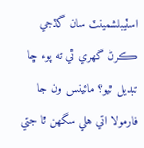اسٽيبلشمينٽ سان گڏجي ڪرڻ گھري ٿي ته پوء ڇا تبديل ٿيو؟ مائينس ون جا فارمولا اتي هلي سگھن ٿا جتي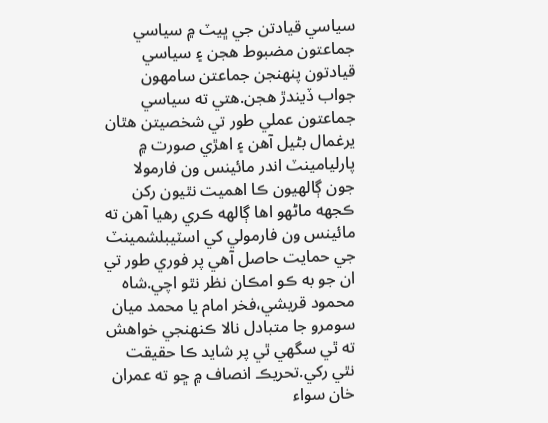سياسي قيادتن جي ڀيٽ ۾ سياسي جماعتون مضبوط هجن ۽ سياسي قيادتون پنهنجن جماعتن سامهون جواب ڏيندڙ هجن.هتي ته سياسي جماعتون عملي طور تي شخصيتن هٿان يرغمال بڻيل آهن ۽ اهڙي صورت ۾ پارليامينٽ اندر مائينس ون فارمولا جون ڳالهيون ڪا اهميت نٿيون رکن ڪجهه ماڻهو اها ڳالهه ڪري رهيا آهن ته مائينس ون فارمولي کي اسٽيبلشمينٽ جي حمايت حاصل آهي پر فوري طور تي ان جو به ڪو امڪان نظر نٿو اچي.شاه محمود قريشي،فخر امام يا محمد ميان سومرو جا متبادل نالا ڪنهنجي خواهش ته ٿي سگھي ٿي پر شايد ڪا حقيقت نٿي رکي.تحريڪ انصاف ۾ ڇو ته عمران خان سواء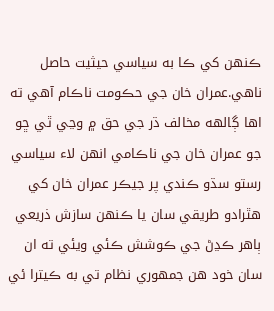ڪنهن کي ڪا به سياسي حيثيت حاصل ناهي.عمران خان جي حڪومت ناڪام آهي ته اها ڳالهه مخالف ڌر جي حق ۾ وڃي ٿي ڇو جو عمران خان جي ناڪامي انهن لاء سياسي رستو سڌو ڪندي پر جيڪر عمران خان کي هٿرادو طريقي سان يا ڪنهن سازش ذريعي ٻاهر ڪڍڻ جي ڪوشش ڪئي ويئي ته ان سان خود هن جمهوري نظام تي به ڪيترا ئي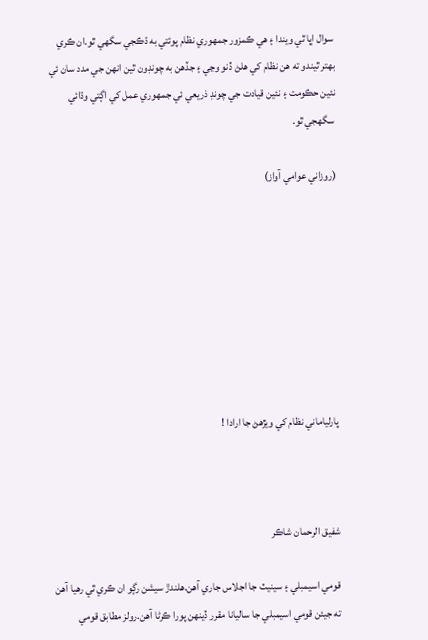سوال اڀا ٿي ويندا ۽ هي ڪمزور جمهوري نظام پوئتي به ڌڪجي سگھي ٿو.ان ڪري بهتر ٿيندو ته هن نظام کي هلڻ ڏنو وڃي ۽ جڏهن به چونڊون ٿين انهن جي مدد سان ئي نئين حڪومت ۽ نئين قيادت جي چونڊ ذريعي ئي جمهوري عمل کي اڳتي وڌائي سگھجي ٿو.

(روزاني عوامي آواز)








پارلياماني نظام کي ويڙهڻ جا ارادا !



شفيق الرحمان شاڪر

قومي اسيمبلي ۽ سينيٽ جا اجلاس جاري آهن.هلندڙ سيشن رڳو ان ڪري ٿي رهيا آهن ته جيئن قومي اسيمبلي جا ساليانا مقرر ڏينهن پورا ڪرڻا آهن.رولز مطابق قومي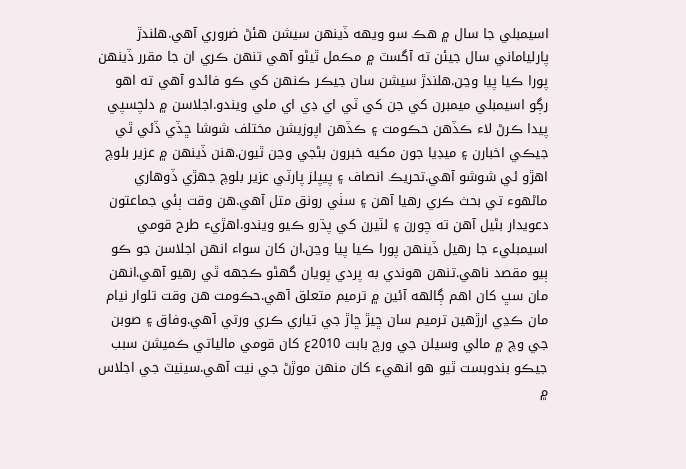اسيمبلي جا سال ۾ هڪ سو ويهه ڏينهن سيشن هئڻ ضروري آهي.هلندڙ پارلياماني سال جيئن ته آگسٽ ۾ مڪمل ٿيڻو آهي تنهن ڪري ان جا مقرر ڏينهن پورا ڪيا پيا وڃن.هلندڙ سيشن سان جيڪر ڪنهن کي ڪو فائدو آهي ته اهو رڳو اسيمبلي ميمبرن کي جن کي ٽي اي ڊي اي ملي ويندو.اجلاسن ۾ دلچسپي پيدا ڪرڻ لاء ڪڏهن حڪومت ۽ ڪڏهن اپوزيشن مختلف شوشا ڇڏي ڏئي ٿي جيڪي اخبارن ۽ ميڊيا جون مکيه خبرون بڻجي وڃن ٿيون.هنن ڏينهن ۾ عزير بلوچ اهڙو ئي شوشو آهي.تحريڪ انصاف ۽ پيپلز پارٽي عزير بلوچ جهڙي ڏوهاري ماڻهوء تي بحث ڪري رهيا آهن ۽ سٺي رونق متل آهي.هن وقت ٻئي جماعتون دعويدار بڻيل آهن ته چورن ۽ لٽيرن کي پڌرو ڪيو ويندو.اهڙيء طرح قومي اسيمبليء جا رهيل ڏينهن پورا ڪيا پيا وڃن.ان کان سواء انهن اجلاسن جو ڪو ٻيو مقصد ناهي.تنهن هوندي به پردي پويان گھڻو ڪجهه ٿي رهيو آهي.انهن مان سڀ کان اهم ڳالهه آئين ۾ ترميم متعلق آهي.حڪومت هن وقت تلوار نيام مان ڪڍي ارڙهين ترميم سان ڇيڙ ڇاڙ جي تياري ڪري ورتي آهي.وفاق ۽ صوبن جي وچ ۾ مالي وسيلن جي ورڇ بابت 2010ع کان قومي مالياتي ڪميشن سبب جيڪو بندوبست ٿيو هو انهيء کان منهن موڙڻ جي نيت آهي.سينيٽ جي اجلاس ۾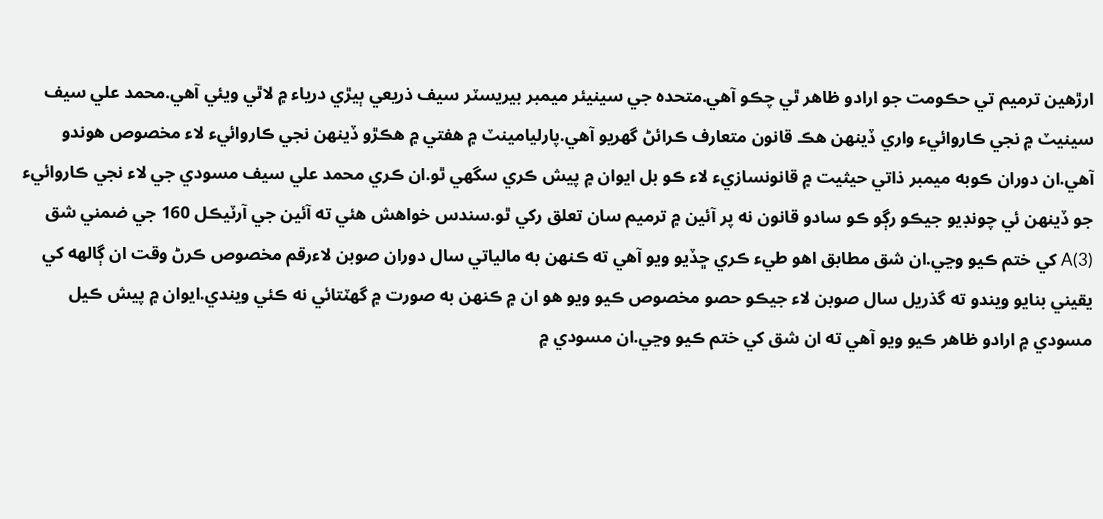ارڙهين ترميم تي حڪومت جو ارادو ظاهر ٿي چڪو آهي.متحده جي سينيئر ميمبر بيريسٽر سيف ذريعي ٻيڙي درياء ۾ لاٿي ويئي آهي.محمد علي سيف سينيٽ ۾ نجي ڪاروائيء واري ڏينهن هڪ قانون متعارف ڪرائڻ گھريو آهي.پارليامينٽ ۾ هفتي ۾ هڪڙو ڏينهن نجي ڪاروائيء لاء مخصوص هوندو آهي.ان دوران ڪوبه ميمبر ذاتي حيثيت ۾ قانونسازيء لاء ڪو بل ايوان ۾ پيش ڪري سگھي ٿو.ان ڪري محمد علي سيف مسودي جي لاء نجي ڪاروائيء جو ڏينهن ئي چونڊيو جيڪو رڳو ڪو سادو قانون نه پر آئين ۾ ترميم سان تعلق رکي ٿو.سندس خواهش هئي ته آئين جي آرٽيڪل 160 جي ضمني شق A(3) کي ختم ڪيو وڃي.ان شق مطابق اهو طيء ڪري ڇڏيو ويو آهي ته ڪنهن به مالياتي سال دوران صوبن لاءرقم مخصوص ڪرڻ وقت ان ڳالهه کي يقيني بنايو ويندو ته گذريل سال صوبن لاء جيڪو حصو مخصوص ڪيو ويو هو ان ۾ ڪنهن به صورت ۾ گھٽتائي نه ڪئي ويندي.ايوان ۾ پيش ڪيل مسودي ۾ ارادو ظاهر ڪيو ويو آهي ته ان شق کي ختم ڪيو وڃي.ان مسودي ۾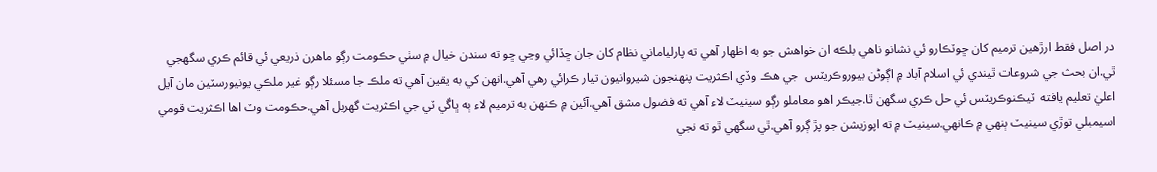در اصل فقط ارڙهين ترميم کان ڇوٽڪارو ئي نشانو ناهي بلڪه ان خواهش جو به اظهار آهي ته پارلياماني نظام کان جان ڇڏائي وڃي ڇو ته سندن خيال ۾ سٺي حڪومت رڳو ماهرن ذريعي ئي قائم ڪري سگھجي ٿي.ان بحث جي شروعات ٿيندي ئي اسلام آباد ۾ اڳوڻن بيوروڪريٽس  جي هڪ وڏي اڪثريت پنهنجون شيروانيون تيار ڪرائي رهي آهي.انهن کي به يقين آهي ته ملڪ جا مسئلا رڳو غير ملڪي يونيورسٽين مان آيل اعليٰ تعليم يافته  ٽيڪنوڪريٽس ئي حل ڪري سگھن ٿا.جيڪر اهو معاملو رڳو سينيٽ لاء آهي ته فضول مشق آهي.آئين ۾ ڪنهن به ترميم لاء ٻه ڀاڱي ٽي جي اڪثريت گھربل آهي.حڪومت وٽ اها اڪثريت قومي اسيمبلي توڙي سينيٽ ٻنهي ۾ ڪانهي.سينيٽ ۾ ته اپوزيشن جو پڙ ڳرو آهي.ٿي سگھي ٿو ته نجي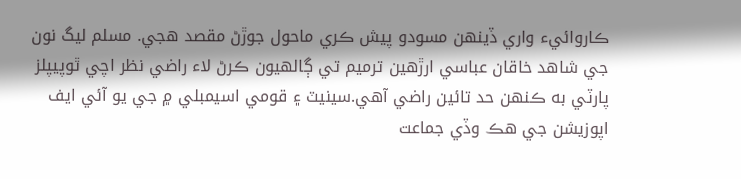ڪاروائيء واري ڏينهن مسودو پيش ڪري ماحول جوڙڻ مقصد هجي. مسلم ليگ نون جي شاهد خاقان عباسي ارڙهين ترميم تي ڳالهيون ڪرڻ لاء راضي نظر اچي ٿوپيپلز پارٽي به ڪنهن حد تائين راضي آهي.سينيٽ ۽ قومي اسيمبلي ۾ جي يو آئي ايف اپوزيشن جي هڪ وڏي جماعت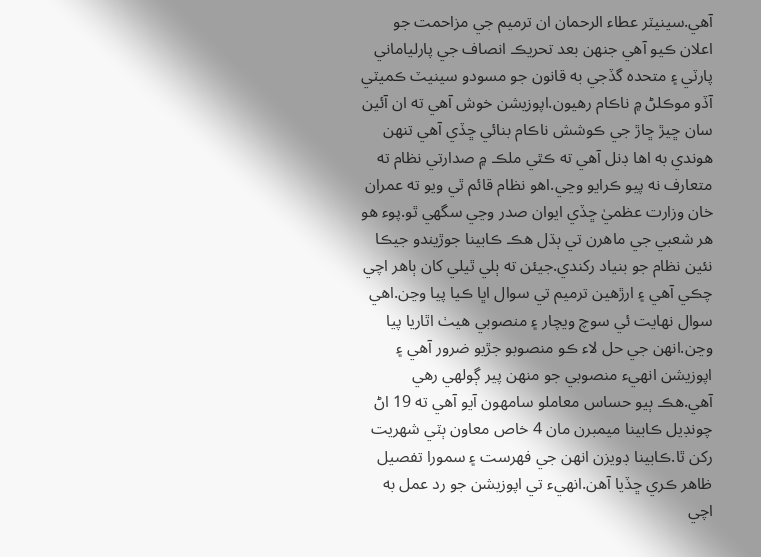آهي.سينيٽر عطاء الرحمان ان ترميم جي مزاحمت جو اعلان ڪيو آهي جنهن بعد تحريڪ انصاف جي پارلياماني پارٽي ۽ متحده گڏجي به قانون جو مسودو سينيٽ ڪميٽي آڏو موڪلڻ ۾ ناڪام رهيون.اپوزيشن خوش آهي ته ان آئين سان ڇيڙ ڇاڙ جي ڪوشش ناڪام بنائي ڇڏي آهي تنهن هوندي به اها ڊنل آهي ته ڪٿي ملڪ ۾ صدارتي نظام ته متعارف نه پيو ڪرايو وڃي.اهو نظام قائم ٿي ويو ته عمران خان وزارت عظميٰ ڇڏي ايوان صدر وڃي سگھي ٿو.پوء هو هر شعبي جي ماهرن تي ٻڌل هڪ ڪابينا جوڙيندو جيڪا نئين نظام جو بنياد رکندي.جيئن ته ٻلي ٿيلي کان ٻاهر اچي چڪي آهي ۽ ارڙهين ترميم تي سوال اڀا ڪيا پيا وڃن.اهي سوال نهايت ئي سوچ ويچار ۽ منصوبي هيٺ اٿاريا پيا وڃن.انهن جي حل لاء ڪو منصوبو جڙيو ضرور آهي ۽ اپوزيشن انهيء منصوبي جو منهن پير ڳولهي رهي آهي.هڪ ٻيو حساس معاملو سامهون آيو آهي ته 19 اڻ چونڊيل ڪابينا ميمبرن مان 4 خاص معاون ٻٽي شهريت رکن ٿا.ڪابينا ڊويزن انهن جي فهرست ۽ سمورا تفصيل ظاهر ڪري ڇڏيا آهن.انهيء تي اپوزيشن جو رد عمل به اچي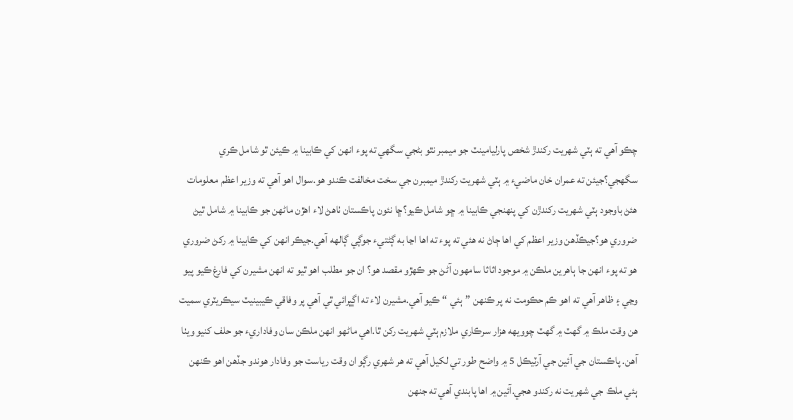چڪو آهي ته ٻٽي شهريت رکندڙ شخص پارليامينٽ جو ميمبر نٿو بڻجي سگھي ته پوء انهن کي ڪابينا ۾ ڪيئن ٿو شامل ڪري سگھجي؟جيئن ته عمران خان ماضيء ۾ ٻٽي شهريت رکندڙ ميمبرن جي سخت مخالفت ڪندو هو.سوال اهو آهي ته وزير اعظم معلومات هئڻ باوجود ٻٽي شهريت رکندڙن کي پنهنجي ڪابينا ۾ ڇو شامل ڪيو؟ڇا نئون پاڪستان ٺاهڻ لاء اهڙن ماڻهن جو ڪابينا ۾ شامل ٿيڻ ضروري هو؟جيڪڏهن وزير اعظم کي اها ڄاڻ نه هئي ته پوء ته اها اڃا به ڳڻتيء جوڳي ڳالهه آهي.جيڪر انهن کي ڪابينا ۾ رکڻ ضروري هو ته پوء انهن جا ٻاهرين ملڪن ۾ موجود اثاثا سامهون آڻڻ جو ڪهڙو مقصد هو؟ ان جو مطلب اهو ٿيو ته انهن مشيرن کي فارغ ڪيو پيو وڃي ۽ ظاهر آهي ته اهو ڪم حڪومت نه پر ڪنهن ”ٻئي “ ڪيو آهي.مشيرن لاء ته اڳڀرائي ٿي آهي پر وفاقي ڪيبينيٽ سيڪريٽري سميت هن وقت ملڪ ۾ گھٽ ۾ گھٽ چوويهه هزار سرڪاري ملازم ٻٽي شهريت رکن ٿا.اهي ماڻهو انهن ملڪن سان وفاداريء جو حلف کنيو ويٺا آهن. پاڪستان جي آئين جي آرٽيڪل 5 ۾ واضح طور تي لکيل آهي ته هر شهري رڳو ان وقت رياست جو وفادار هوندو جڏهن اهو ڪنهن ٻئي ملڪ جي شهريت نه رکندو هجي.آئين ۾ اها پابندي آهي ته جنهن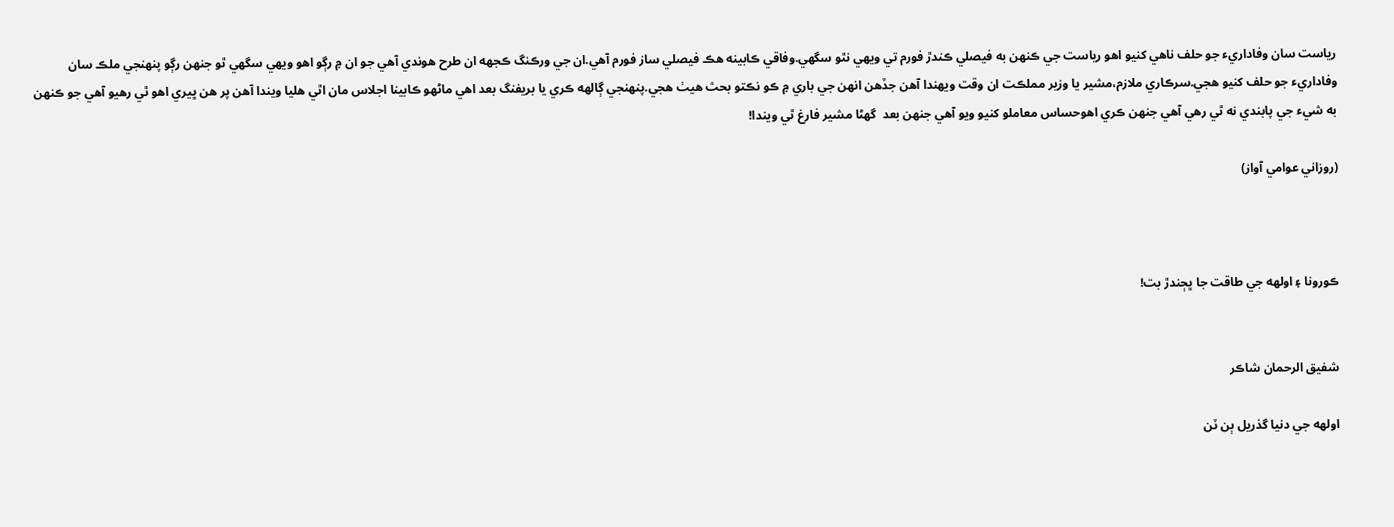رياست سان وفاداريء جو حلف ناهي کنيو اهو رياست جي ڪنهن به فيصلي ڪندڙ فورم تي ويهي نٿو سگھي.وفاقي ڪابينه هڪ فيصلي ساز فورم آهي.ان جي ورڪنگ ڪجهه ان طرح هوندي آهي جو ان ۾ رڳو اهو ويهي سگھي ٿو جنهن رڳو پنهنجي ملڪ سان وفاداريء جو حلف کنيو هجي.سرڪاري ملازم،مشير يا وزير مملڪت ان وقت ويهندا آهن جڏهن انهن جي باري ۾ ڪو نڪتو بحث هيٺ هجي.پنهنجي ڳالهه ڪري يا بريفنگ بعد اهي ماڻهو ڪابينا اجلاس مان اٿي هليا ويندا آهن پر هن ڀيري اهو ٿي رهيو آهي جو ڪنهن به شيء جي پابندي نه ٿي رهي آهي جنهن ڪري اهوحساس معاملو کنيو ويو آهي جنهن بعد  گھڻا مشير فارغ ٿي ويندا!

(روزاني عوامي آواز)



ڪورونا ۽ اولهه جي طاقت جا ڀڄندڙ بت!


شفيق الرحمان شاڪر

اولهه جي دنيا گذريل ٻن ٽن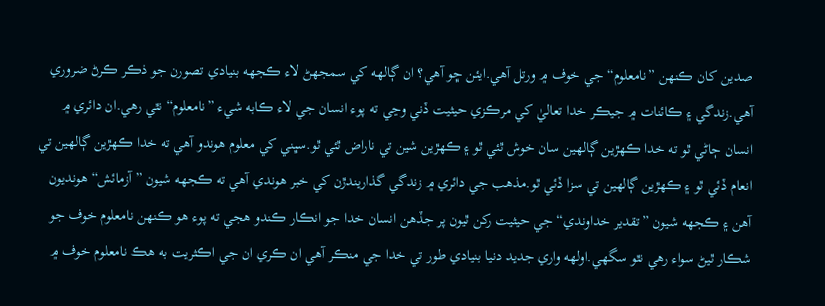صدين کان ڪنهن ”نامعلوم“ جي خوف ۾ ورتل آهي.ايئن ڇو آهي؟ ان ڳالهه کي سمجھڻ لاء ڪجهه بنيادي تصورن جو ذڪر ڪرڻ ضروري آهي.زندگي ۽ ڪائنات ۾ جيڪر خدا تعاليٰ کي مرڪزي حيثيت ڏني وڃي ته پوء انسان جي لاء ڪابه شيء ”نامعلوم“ نٿي رهي.ان دائري ۾ انسان ڄاڻي ٿو ته خدا ڪهڙين ڳالهين سان خوش ٿئي ٿو ۽ ڪهڙين شين تي ناراض ٿئي ٿو.سڀني کي معلوم هوندو آهي ته خدا ڪهڙين ڳالهين تي انعام ڏئي ٿو ۽ ڪهڙين ڳالهين تي سزا ڏئي ٿو.مذهب جي دائري ۾ زندگي گذاريندڙن کي خبر هوندي آهي ته ڪجهه شيون ”آزمائش“ هونديون آهن ۽ ڪجهه شيون ”تقدير خداوندي“ جي حيثيت رکن ٿيون پر جڏهن انسان خدا جو انڪار ڪندو هجي ته پوء هو ڪنهن نامعلوم خوف جو شڪار ٿيڻ سواء رهي نٿو سگھي.اولهه واري جديد دنيا بنيادي طور تي خدا جي منڪر آهي ان ڪري ان جي اڪثريت به هڪ نامعلوم خوف ۾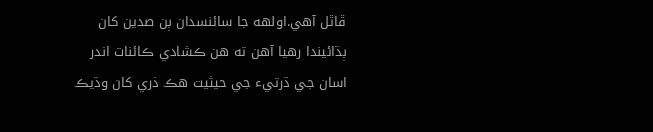ڦاٿل آهي.اولهه جا سائنسدان ٻن صدين کان ٻڌائيندا رهيا آهن ته هن ڪشادي ڪائنات اندر اسان جي ڌرتيء جي حيثيت هڪ ذري کان وڌيڪ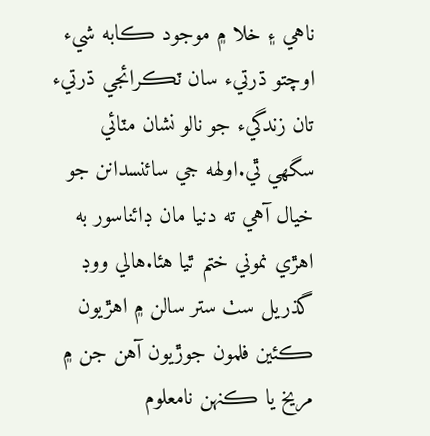ناهي ۽ خلا ۾ موجود ڪابه شيء اوچتو ڌرتيء سان ٽڪرائجي ڌرتيء تان زندگيء جو نالو نشان مٽائي سگھي ٿي.اولهه جي سائنسدانن جو خيال آهي ته دنيا مان ڊائناسور به اهڙي نموني ختم ٿيا هئا.هالي ووڊ گذريل سٺ ستر سالن ۾ اهڙيون ڪئين فلمون جوڙيون آهن جن ۾ مريخ يا ڪنهن نامعلوم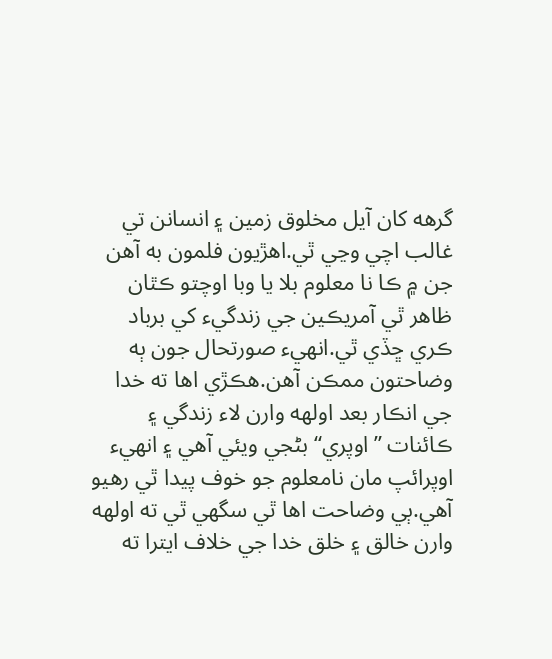گرهه کان آيل مخلوق زمين ۽ انسانن تي غالب اچي وڃي ٿي.اهڙيون فلمون به آهن جن ۾ ڪا نا معلوم بلا يا وبا اوچتو ڪٿان ظاهر ٿي آمريڪين جي زندگيء کي برباد ڪري ڇڏي ٿي.انهيء صورتحال جون ٻه وضاحتون ممڪن آهن.هڪڙي اها ته خدا جي انڪار بعد اولهه وارن لاء زندگي ۽ ڪائنات ”اوپري“ بڻجي ويئي آهي ۽ انهيء اوپرائپ مان نامعلوم جو خوف پيدا ٿي رهيو آهي.ٻي وضاحت اها ٿي سگھي ٿي ته اولهه وارن خالق ۽ خلق خدا جي خلاف ايترا ته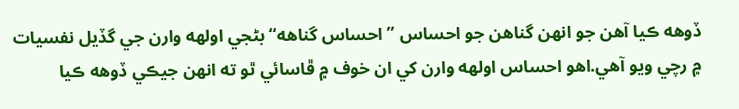ڏوهه ڪيا آهن جو انهن گناهن جو احساس ”احساس گناهه“ بڻجي اولهه وارن جي گڏيل نفسيات ۾ رچي ويو آهي.اهو احساس اولهه وارن کي ان خوف ۾ ڦاسائي ٿو ته انهن جيڪي ڏوهه ڪيا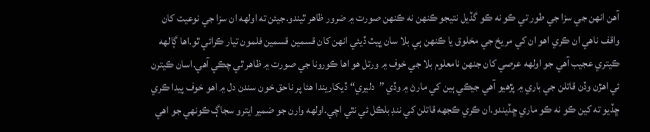آهن انهن جي سزا جي طور تي ڪو نه ڪو گڏيل نتيجو ڪنهن نه ڪنهن صورت ۾ ضرور ظاهر ٿيندو.جيئن ته اولهه ان سزا جي نوعيت کان واقف ناهي ان ڪري اهو ان کي مريخ جي مخلوق يا ڪنهن ٻي بلا سان ڀيٽ ڏيئي انهن کان قسمين قسمين فلمون تيار ڪرائي ٿو.اها ڳالهه ڪيتري عجيب آهي جو اولهه عرصي کان جنهن نامعلوم بلا جي خوف ۾ ورتل هو اها ڪورونا جي صورت ۾ ظاهر ٿي چڪي آهي.اسان ڪيترن ئي اهڙن وڏن قاتلن جي باري ۾ پڙهيو آهي جيڪي ٻين کي مارڻ ۾ وڏي ”دليري“ ڏيکاريندا هئا پر ناحق خون سندن دل ۾ اهو خوف پيدا ڪري ڇڏيو ته کين ڪو نه ڪو ماري ڇڏيندو.ان ڪري ڪجهه قاتلن کي ننڊ بلڪل ئي نٿي اچي.اولهه وارن جو ضمير ايترو سجاڳ ڪونهي جو اهي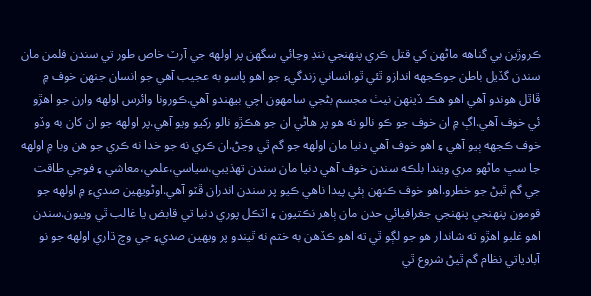ڪروڙين بي گناهه ماڻهن کي قتل ڪري پنهنجي ننڊ وڃائي سگھن پر اولهه جي آرٽ خاص طور تي سندن فلمن مان سندن گڏيل باطن جوڪجهه اندازو ٿئي ٿو.انساني زندگيء جو اهو پاسو به عجيب آهي جو انسان جنهن خوف ۾ ڦاٿل هوندو آهي اهو هڪ ڏينهن نيٺ مجسم بڻجي سامهون اچي بيهندو آهي.ڪورونا وائرس اولهه وارن جو اهڙو ئي خوف آهي.اڳ ۾ ان خوف جو ڪو نالو نه هو پر هاڻي ان جو هڪڙو نالو رکيو ويو آهي.پر اولهه جو ان کان به وڏو خوف ڪجهه ٻيو آهي ۽ اهو خوف آهي دنيا مان اولهه جو گم ٿي وڃڻ.ان ڪري نه جو خدا نه ڪري جو هن وبا ۾ اولهه جا سڀ ماڻهو مري ويندا بلڪه سندن خوف آهي دنيا مان سندن تهذيبي،سياسي،علمي،معاشي ۽ فوجي طاقت جي گم ٿيڻ جو خطرو.اهو خوف ڪنهن ٻئي پيدا ناهي ڪيو پر سندن اندران ڦٽو آهي.اوڻويهين صديء ۾ اولهه جو قومون پنهنجي پنهنجي جغرافيائي حدن مان ٻاهر نڪتيون ۽ اٽڪل پوري دنيا تي قابض يا غالب ٿي وييون.سندن اهو غلبو اهڙو ته شاندار هو جو لڳو ٿي ته اهو ڪڏهن به ختم نه ٿيندو پر ويهين صدي۽ جي وچ ڌاري اولهه جو نو آبادياتي نظام گم ٿيڻ شروع ٿي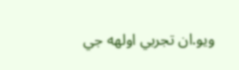ويو.ان تجربي اولهه جي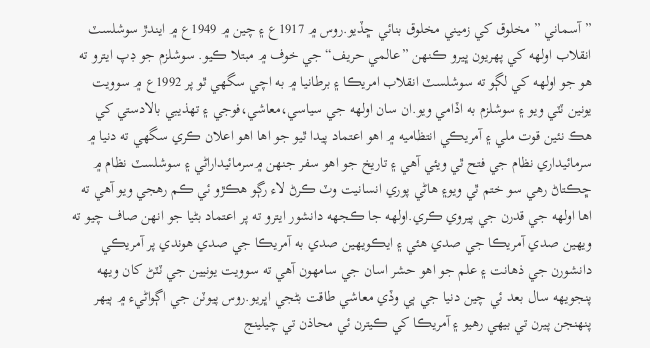”آسماني ” مخلوق کي زميني مخلوق بنائي ڇڏيو.روس ۾ 1917ع ۽ چين ۾ 1949ع ۾ ايندڙ سوشلسٽ انقلاب اولهه کي پهريون ڀيرو ڪنهن ”عالمي حريف“ جي خوف ۾ مبتلا ڪيو. سوشلزم جو ڊپ ايترو ته هو جو اولهه کي لڳو ته سوشلسٽ انقلاب امريڪا ۽ برطانيا ۾ به اچي سگھي ٿو پر 1992ع ۾ سوويت يونين ٽٽي ويو ۽ سوشلزم به اڏامي ويو.ان سان اولهه جي سياسي،معاشي،فوجي ۽ تهذيبي بالادستي کي هڪ نئين قوت ملي ۽ آمريڪي انتظاميه ۾ اهو اعتماد پيدا ٿيو جو اها اهو اعلان ڪري سگھي ته دنيا ۾ سرمائيداري نظام جي فتح ٿي ويئي آهي ۽ تاريخ جو اهو سفر جنهن ۾سرمائيداراڻي ۽ سوشلسٽ نظام ۾ ڇڪتاڻ رهي سو ختم ٿي ويو۽ هاڻي پوري انسانيت وٽ ڪرڻ لاء رڳو هڪڙو ئي ڪم رهجي ويو آهي ته اها اولهه جي قدرن جي پيروي ڪري.اولهه جا ڪجهه دانشور ايترو ته پر اعتماد بڻيا جو انهن صاف چيو ته ويهين صدي آمريڪا جي صدي هئي ۽ ايڪويهين صدي به آمريڪا جي صدي هوندي پر آمريڪي دانشورن جي ذهانت ۽ علم جو اهو حشر اسان جي سامهون آهي ته سوويت يونيين جي ٽٽڻ کان ويهه پنجويهه سال بعد ئي چين دنيا جي ٻي وڏي معاشي طاقت بڻجي اڀريو.روس پيوٽن جي اڳواڻيء ۾ ٻيهر پنهنجن پيرن تي بيهي رهيو ۽ آمريڪا کي ڪيترن ئي محاذن تي چيلينج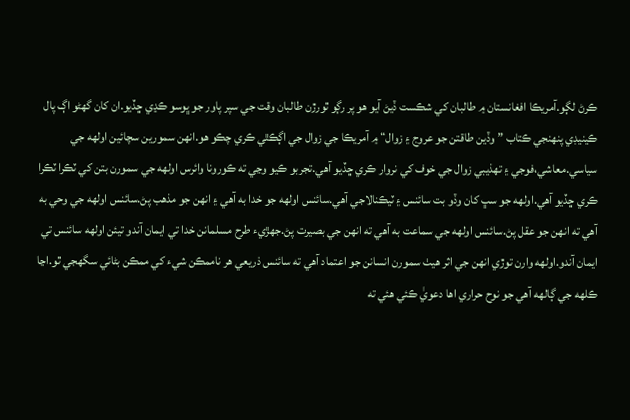ڪرڻ لڳو.آمريڪا افغانستان ۾ طالبان کي شڪست ڏيڻ آيو هو پر رڳو ٿورڙن طالبان وقت جي سپر پاور جو ڀوسو ڪڍي ڇڏيو.ان کان گھڻو اڳ پال ڪينيڊي پنهنجي ڪتاب ”وڏين طاقتن جو عروج ۽ زوال“ ۾ آمريڪا جي زوال جي اڳڪٿي ڪري چڪو هو.انهن سمورين سچائين اولهه جي سياسي.معاشي،فوجي ۽ تهذيبي زوال جي خوف کي نروار ڪري ڇڏيو آهي.تجربو ڪيو وڃي ته ڪورونا وائرس اولهه جي سمورن بتن کي ٽڪرا ٽڪرا ڪري ڇڏيو آهي.اولهه جو سڀ کان وڏو بت سائنس ۽ ٽيڪنالاجي آهي.سائنس اولهه جو خدا به آهي ۽ انهن جو مذهب پڻ.سائنس اولهه جي وحي به آهي ته انهن جو عقل پڻ.سائنس اولهه جي سماعت به آهي ته انهن جي بصيرت پڻ.جهڙيء طرح مسلمانن خدا تي ايمان آندو تيئن اولهه سائنس تي ايمان آندو.اولهه وارن توڙي انهن جي اثر هيٺ سمورن انسانن جو اعتماد آهي ته سائنس ذريعي هر ناممڪن شيء کي ممڪن بڻائي سگھجي ٿو.اڃا ڪلهه جي ڳالهه آهي جو نوح حراري اها دعويٰ ڪئي هئي ته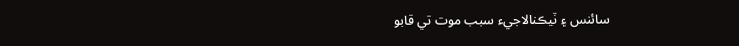سائنس ۽ ٽيڪنالاجيء سبب موت تي قابو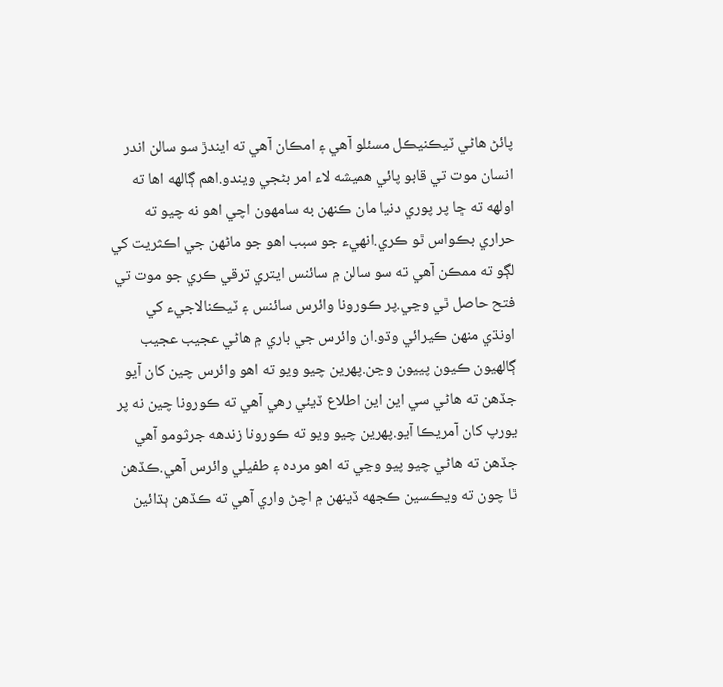پائڻ هاڻي ٽيڪنيڪل مسئلو آهي ۽ امڪان آهي ته ايندڙ سو سالن اندر انسان موت تي قابو پائي هميشه لاء امر بڻجي ويندو.اهم ڳالهه اها ته اولهه ته ڇا پر پوري دنيا مان ڪنهن به سامهون اچي اهو نه چيو ته حراري بڪواس ٿو ڪري.انهيء جو سبب اهو جو ماڻهن جي اڪثريت کي لڳو ته ممڪن آهي ته سو سالن ۾ سائنس ايتري ترقي ڪري جو موت تي فتح حاصل ٿي وڃي.پر ڪورونا وائرس سائنس ۽ ٽيڪنالاجيء کي اونڌي منهن ڪيرائي وڌو.ان وائرس جي باري ۾ هاڻي عجيب عجيب ڳالهيون ڪيون پييون وڃن.پهرين چيو ويو ته اهو وائرس چين کان آيو جڏهن ته هاڻي سي اين اين اطلاع ڏيئي رهي آهي ته ڪورونا چين نه پر يورپ کان آمريڪا آيو.پهرين چيو ويو ته ڪورونا زندهه جرثومو آهي جڏهن ته هاڻي چيو پيو وڃي ته اهو مرده ۽ طفيلي وائرس آهي.ڪڏهن ٿا چون ته ويڪسين ڪجهه ڏينهن ۾ اچڻ واري آهي ته ڪڏهن ٻڌائين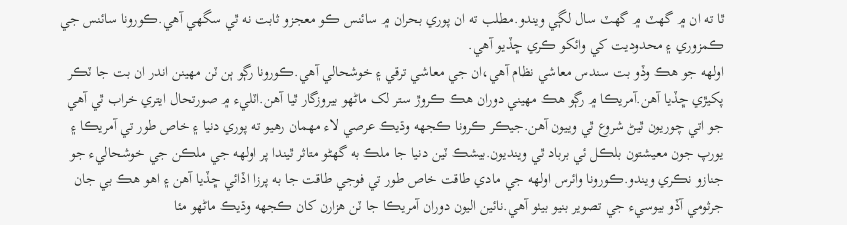ٿا ته ان ۾ گھٽ ۾ گھٽ سال لڳي ويندو.مطلب ته ان پوري بحران ۾ سائنس ڪو معجزو ثابت نه ٿي سگھي آهي.ڪورونا سائنس جي ڪمزوري ۽ محدوديت کي وائکو ڪري ڇڏيو آهي.
اولهه جو هڪ وڏو بت سندس معاشي نظام آهي،ان جي معاشي ترقي ۽ خوشحالي آهي.ڪورونا رڳو ٻن ٽن مهينن اندر ان بت جا ٽڪر پکيڙي ڇڏيا آهن.آمريڪا ۾ رڳو هڪ مهيني دوران هڪ ڪروڙ ستر لک ماڻهو بيروزگار ٿيا آهن.اٽليء ۾ صورتحال ايتري خراب ٿي آهي جو اتي چوريون ٿيڻ شروع ٿي وييون آهن.جيڪر ڪرونا ڪجهه وڌيڪ عرصي لاء مهمان رهيو ته پوري دنيا ۽ خاص طور تي آمريڪا ۽ يورپ جون معيشتون بلڪل ئي برباد ٿي وينديون.بيشڪ ٽين دنيا جا ملڪ به گھڻو متاثر ٿيندا پر اولهه جي ملڪن جي خوشحاليء جو جنازو نڪري ويندو.ڪورونا وائرس اولهه جي مادي طاقت خاص طور تي فوجي طاقت جا به پرزا اڏائي ڇڏيا آهن ۽ اهو هڪ بي جان جرثومي آڏو بيوسيء جي تصوير بنيو بيٺو آهي.نائين اليون دوران آمريڪا جا ٽن هزارن کان ڪجهه وڌيڪ ماڻهو مئا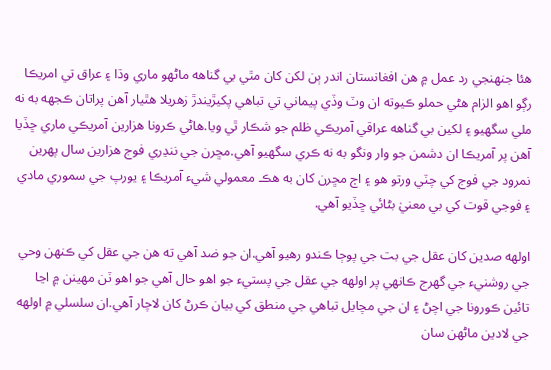هئا جنهنجي رد عمل ۾ هن افغانستان اندر ٻن لکن کان مٿي بي گناهه ماڻهو ماري وڌا ۽ عراق تي امريڪا رڳو اهو الزام هڻي حملو ڪيوته ان وٽ وڏي پيماني تي تباهي پکيڙيندڙ زهريلا هٿيار آهن پراتان ڪجهه به نه ملي سگھيو ۽ لکين بي گناهه عراقي آمريڪي ظلم جو شڪار ٿي ويا.هاڻي ڪرونا هزارين آمريڪي ماري ڇڏيا آهن پر آمريڪا ان دشمن جو وار ونگو به نه ڪري سگھيو آهي.مڇرن جي ننڍري فوج هزارين سال پهرين نمرود جي فوج کي چٽي ورتو هو ۽ اڄ مڇرن کان به هڪ معمولي شيء آمريڪا ۽ يورپ جي سموري مادي ۽ فوجي قوت کي بي معنيٰ بڻائي ڇڏيو آهي.

اولهه صدين کان عقل جي بت جي پوڄا ڪندو رهيو آهي.ان جو ضد آهي ته هن جي عقل کي ڪنهن وحي جي روشنيء جي گھرج ڪانهي پر اولهه جي عقل جي پستيء جو اهو حال آهي جو اهو ٽن مهينن ۾ اڃا تائين ڪورونا جي اچڻ ۽ ان جي مچايل تباهي جي منطق کي بيان ڪرڻ کان لاچار آهي.ان سلسلي ۾ اولهه جي لادين ماڻهن سان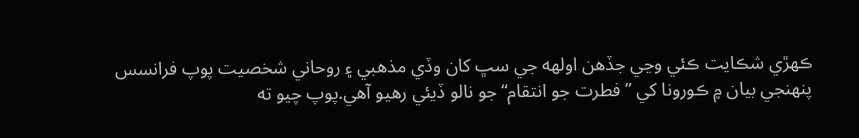ڪهڙي شڪايت ڪئي وڃي جڏهن اولهه جي سڀ کان وڏي مذهبي ۽ روحاني شخصيت پوپ فرانسس پنهنجي بيان ۾ ڪورونا کي ”فطرت جو انتقام“ جو نالو ڏيئي رهيو آهي.پوپ چيو ته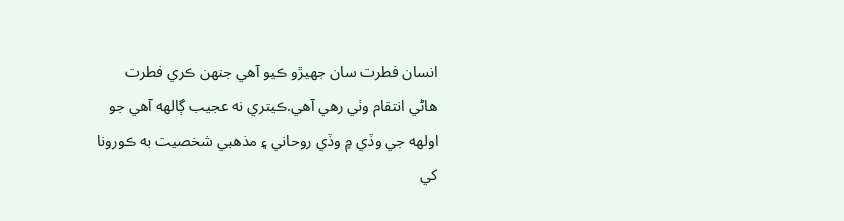انسان فطرت سان جھيڙو ڪيو آهي جنهن ڪري فطرت هاڻي انتقام وٺي رهي آهي.ڪيتري نه عجيب ڳالهه آهي جو اولهه جي وڏي ۾ وڏي روحاني ۽ مذهبي شخصيت به ڪورونا کي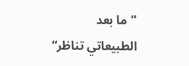”ما بعد الطبيعاتي تناظر“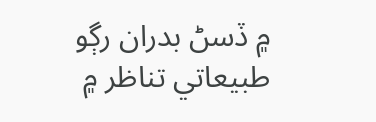۾ ڏسڻ بدران رڳو طبيعاتي تناظر ۾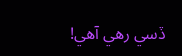ڏسي رهي آهي!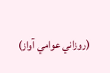(روزاني عوامي آواز)